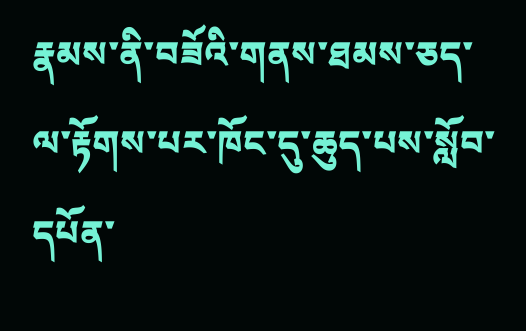རྣམས་ནི་བཟོའི་གནས་ཐམས་ཅད་ལ་རྟོགས་པར་ཁོང་དུ་ཆུད་པས་སློབ་དཔོན་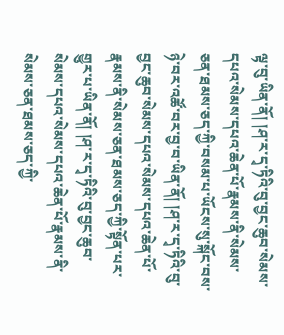ལྟ་བུ་ཡིན་ནོ། །ཤ་ར་དྭ་ཏིའི་བུ་བྱང་ཆུབ་སེམས་དཔའ་སེམས་དཔའ་ཆེན་པོ་རྣམས་ནི་སེམས་ཅན་ཐམས་ཅད་ཀྱི་བསམ་པ་ཡོངས་སུ་སྐོང་བས་ཉེ་བར་འཚོ་བར་བྱ་བ་ཡིན་ནོ། །ཤ་ར་དྭ་ཏིའི་བུ་བྱང་ཆུབ་སེམས་དཔའ་སེམས་དཔའ་ཆེན་པོ་རྣམས་ནི་སེམས་ཅན་ཐམས་ཅད་ཀྱི་སྟོན་པར་གྱུར་པ་ཡིན་ནོ། །ཤ་ར་དྭ་ཏིའི་བུ་བྱང་ཆུབ་སེམས་དཔའ་སེམས་དཔའ་ཆེན་པོ་རྣམས་ནི་སེམས་ཅན་ཐམས་ཅད་ཀྱི་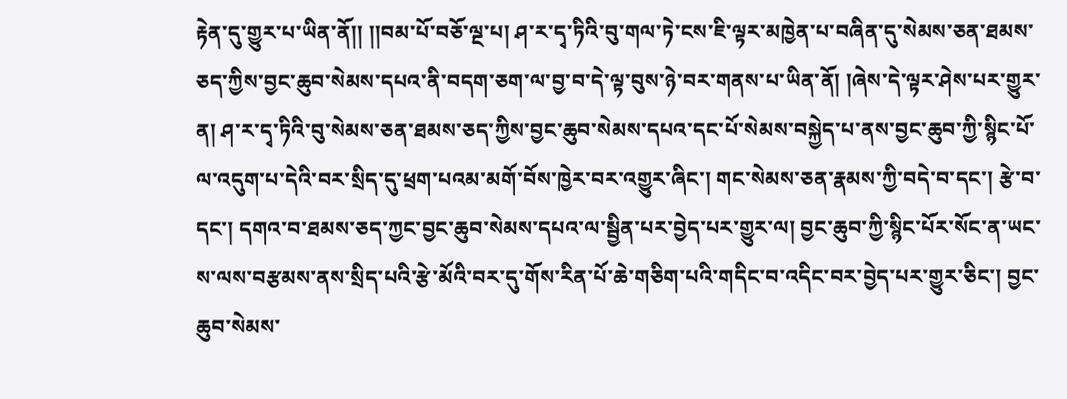རྟེན་དུ་གྱུར་པ་ཡིན་ནོ།། །།བམ་པོ་བཅོ་ལྔ་པ། ཤ་ར་དྭ་ཏིའི་བུ་གལ་ཏེ་ངས་ཇི་ལྟར་མཁྱེན་པ་བཞིན་དུ་སེམས་ཅན་ཐམས་ཅད་ཀྱིས་བྱང་ཆུབ་སེམས་དཔའ་ནི་བདག་ཅག་ལ་བྱ་བ་དེ་ལྟ་བུས་ཉེ་བར་གནས་པ་ཡིན་ནོ། །ཞེས་དེ་ལྟར་ཤེས་པར་གྱུར་ན། ཤ་ར་དྭ་ཏིའི་བུ་སེམས་ཅན་ཐམས་ཅད་ཀྱིས་བྱང་ཆུབ་སེམས་དཔའ་དང་པོ་སེམས་བསྐྱེད་པ་ནས་བྱང་ཆུབ་ཀྱི་སྙིང་པོ་ལ་འདུག་པ་དེའི་བར་སྲིད་དུ་ཕྲག་པའམ་མགོ་བོས་ཁྱེར་བར་འགྱུར་ཞིང་། གང་སེམས་ཅན་རྣམས་ཀྱི་བདེ་བ་དང་། རྩེ་བ་དང་། དགའ་བ་ཐམས་ཅད་ཀྱང་བྱང་ཆུབ་སེམས་དཔའ་ལ་སྦྱིན་པར་བྱེད་པར་གྱུར་ལ། བྱང་ཆུབ་ཀྱི་སྙིང་པོར་སོང་ན་ཡང་ས་ལས་བརྩམས་ནས་སྲིད་པའི་རྩེ་མོའི་བར་དུ་གོས་རིན་པོ་ཆེ་གཅིག་པའི་གདིང་བ་འདིང་བར་བྱེད་པར་གྱུར་ཅིང་། བྱང་ཆུབ་སེམས་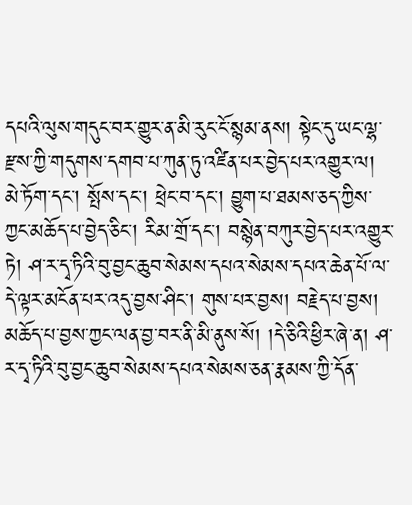དཔའི་ལུས་གདུང་བར་གྱུར་ན་མི་རུང་ངོ་སྙམ་ནས། སྟེང་དུ་ཡང་ལྷ་རྫས་ཀྱི་གདུགས་དགབ་པ་ཀུན་ཏུ་འཛིན་པར་བྱེད་པར་འགྱུར་ལ། མེ་ཏོག་དང་། སྤོས་དང་། ཕྲེང་བ་དང་། བྱུག་པ་ཐམས་ཅད་ཀྱིས་ཀྱང་མཆོད་པ་བྱེད་ཅིང་། རིམ་གྲོ་དང་། བསྙེན་བཀུར་བྱེད་པར་འགྱུར་ཏེ། ཤ་ར་དྭ་ཏིའི་བུ་བྱང་ཆུབ་སེམས་དཔའ་སེམས་དཔའ་ཆེན་པོ་ལ་དེ་ལྟར་མངོན་པར་འདུ་བྱས་ཤིང་། གུས་པར་བྱས། བརྗེད་པ་བྱས། མཆོད་པ་བྱས་ཀྱང་ལན་བྱ་བར་ནི་མི་ནུས་སོ། །དེ་ཅིའི་ཕྱིར་ཞེ་ན། ཤ་ར་དྭ་ཏིའི་བུ་བྱང་ཆུབ་སེམས་དཔའ་སེམས་ཅན་རྣམས་ཀྱི་དོན་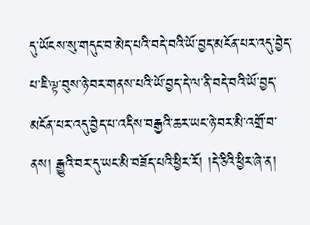དུ་ཡོངས་སུ་གདུང་བ་མེད་པའི་བདེ་བའི་ཡོ་བྱད་མངོན་པར་འདུ་བྱེད་པ་ཇི་ལྟ་བུས་ཉེ་བར་གནས་པའི་ཡོ་བྱད་དེ་ལ་ནི་བདེ་བའི་ཡོ་བྱད་མངོན་པར་འདུ་བྱེད་པ་འདིས་བརྒྱའི་ཆར་ཡང་ཉེ་བར་མི་འགྲོ་བ་ནས། རྒྱུའི་བར་དུ་ཡང་མི་བཟོད་པའི་ཕྱིར་རོ། །དེ་ཅིའི་ཕྱིར་ཞེ་ན།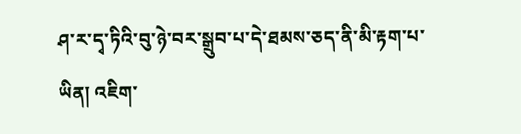ཤ་ར་དྭ་ཏིའི་བུ་ཉེ་བར་སྒྲུབ་པ་དེ་ཐམས་ཅད་ནི་མི་རྟག་པ་ཡིན། འཇིག་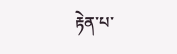རྟེན་པ་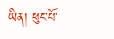ཡིན། ཕུང་པོ་